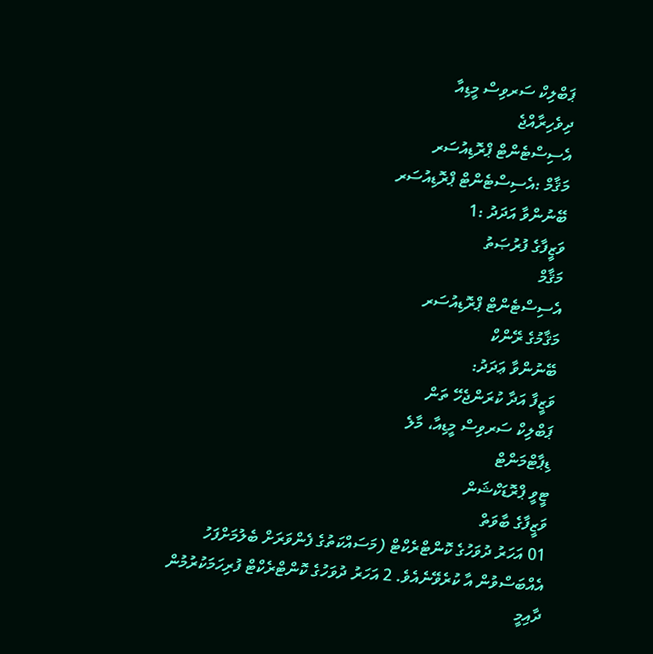ޕަބްލިކް ސަރވިސް މީޑިއާ
ދިވެހިރާއްޖެ
އެސިސްޓެންޓް ޕްރޮޑިއުސަރ
މަޤާމް :އެސިސްޓެންޓް ޕްރޮޑިއުސަރ
ބޭނުންވާ އަދަދު :1
ވަޒީފާގެ ފުރުޞަތު
މަޤާމް
އެސިސްޓެންޓް ޕްރޮޑިއުސަރ
މަޤާމުގެ ރޭންކް
ބޭނުންވާ ޢަދަދު:
ވަޒީފާ އަދާ ކުރަންޖެހޭ ތަން
ޕަބްލިކް ސަރވިސް މީޑިއާ، މާލެ
ޑިޕާޓްމަންޓް
ޓީވީ ޕްރޮޑަކްޝަން
ވަޒީފާގެ ބާވަތް
01 އަހަރު ދުވަހުގެ ކޮންޓްރެކްޓް (މަސައްކަތުގެ ފެންވަރަށް ބެލުމަށްފަހު އެއްބަސްވުން އާ ކުރެވޭނެއެވެ. 2 އަހަރު ދުވަހުގެ ކޮންޓްރެކްޓް ފުރިހަމަކުރުމުން ދާއިމީ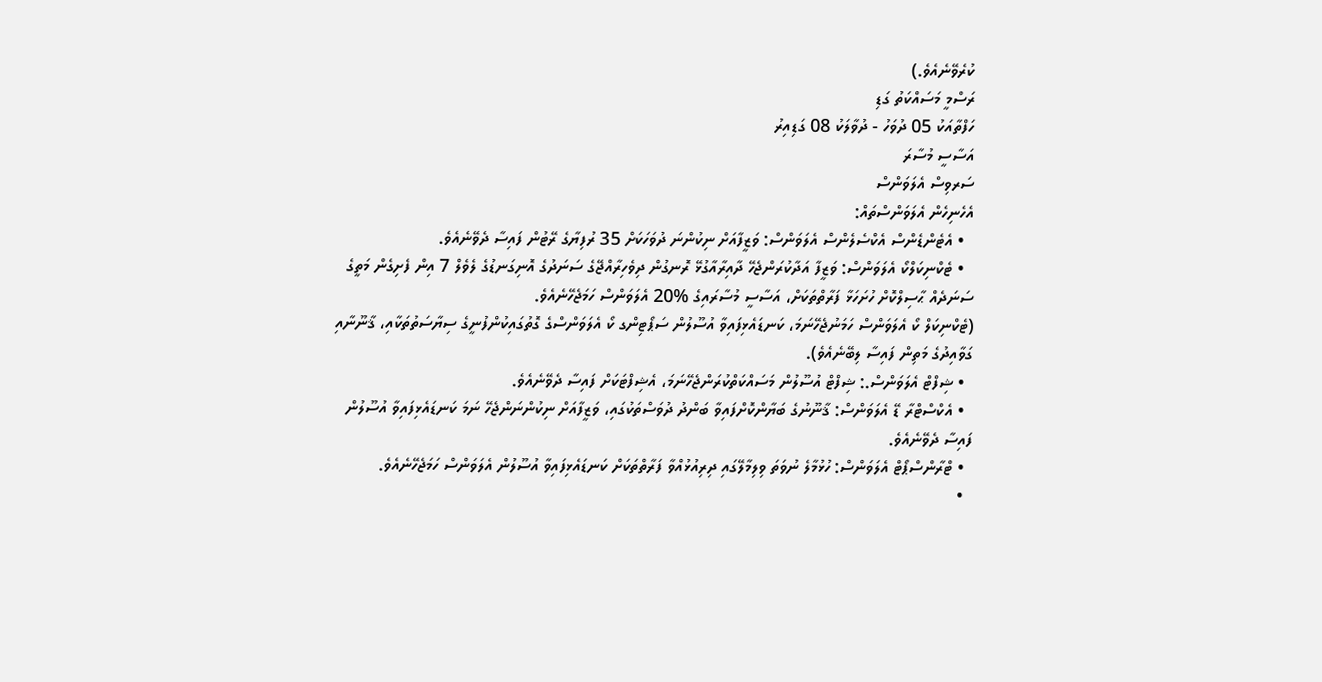ކުރެވޭނެއެވެ.)
ރަސްމީ މަސައްކަތު ގަޑި
ހަފްތާއަކު 05 ދުވަހު - ދުވާލަކު 08 ގަޑިއިރު
އަސާސީ މުސާރަ
ސަރވިސް އެލަވަންސް
އެހެނިހެން އެލަވަންސްތައް:
  • އެޓެންޑެންސް އެކްސެލެންސް އެލަވަންސް: ވަޒީފާއަށް ނިކުންނަ ދުވަހަކަށް 35 ރުފިޔާގެ ރޭޓުން ފައިސާ ދެވޭނެއެވެ.
  • ޓެކްނިކަލްކޯ އެލަވަންސް: ވަޒީފާ އަދާކުރަންޖެހޭ ދާއިރާއާގުޅޭ ރޮނގުން ދިވެހިރާއްޖޭގެ ސަނަދުގެ އޮނިގަނޑުގެ ލެވެލް 7 އިން ފެށިގެން މަތީގެ ސަނަދެއް ޙާސިލްކޮށް ހުށަހަޅާ ފަރާތްތަކަށް، އަސާސީ މުސާރައިގެ %20 އެލަވަންސް ހަމަޖެހޭނެއެވެ.
(ޓެކްނިކަލް ކޯ އެލަވަންސް ހަމަނުޖެހޭނަމަ، ކަނޑައެޅިފައިވާ އުސޫލުން ސަޕޯޓިންގ ކޯ އެލަވަންސްގެ ގޮތުގައިކުންފުނީގެ ސިޔާސަތުތަކާއި، ޤާނޫނާއި ގަވާއިދުގެ މަތިން ފައިސާ ލިބޭނެއެވެ).
  • ޝިފްޓް އެލަވަންސް.: ޝިފްޓް އުސޫލުން މަސައްކަތްކުރަންޖެހޭނަމަ، އެޝިފްޓަކަށް ފައިސާ ދެވޭނެއެވެ.
  • އެކްސްޓްރާ ޑޭ އެލަވަންސް: ޤާނޫނުގެ ބަޔާންކޮށްފައިވާ ބަންދު ދުވަސްތަކުގައި، ވަޒީފާއަށް ނިކުންނަންޖެހޭ ނަމަ ކަނޑައެޅިފައިވާ އުސޫލުން ފައިސާ ދެވޭނެއެވެ.
  • ޓްރާންސްޕޯޓް އެލަވަންސް: ހުޅުމާލެ ނުވަތަ ވިލިމާލޭގައި ދިރިއުޅުއްވާ ފަރާތްތަކަށް ކަނޑައެޅިފައިވާ އުސޫލުން އެލަވަންސް ހަމަޖެހޭނެއެވެ.
  •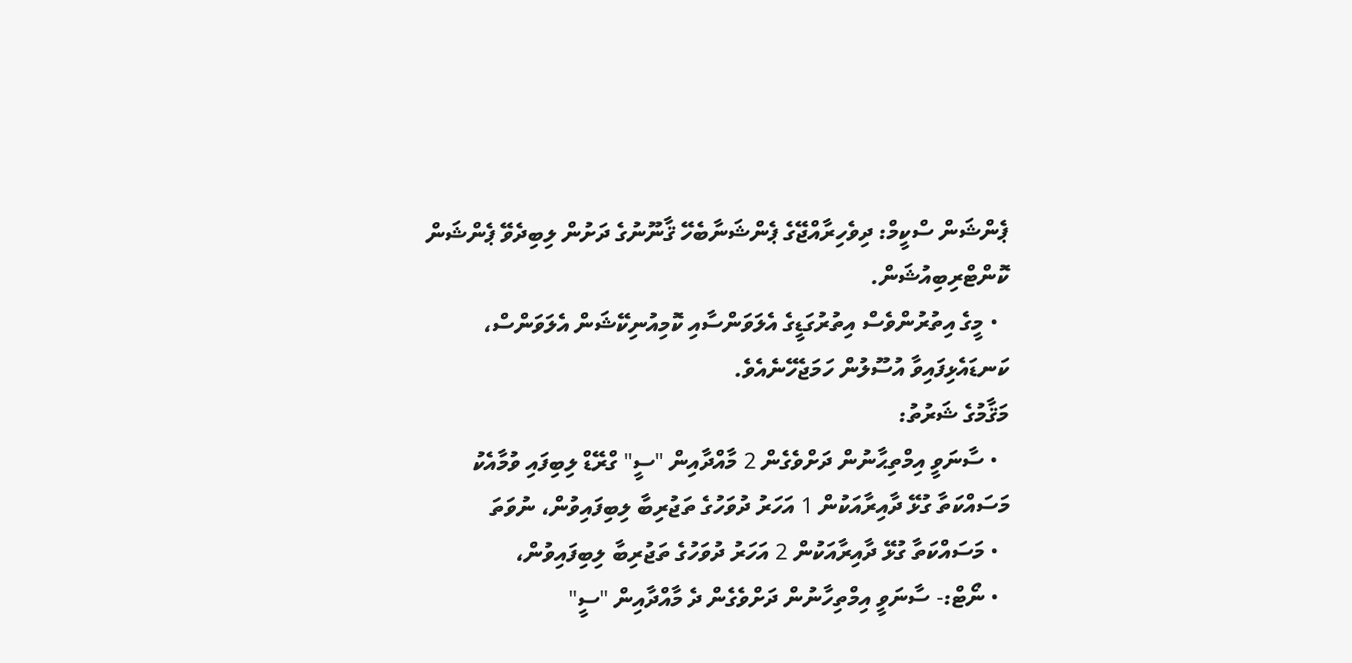ޕެންޝަން ސްކީމް: ދިވެހިރާއްޖޭގެ ޕެންޝަނާބެހޭ ޤާނޫނުގެ ދަށުން ލިބިދެވޭ ޕެންޝަން ކޮންޓްރިބިއުޝަން.
  • މީގެ އިތުރުންވެސް އިތުރުގަޑީގެ އެލަވަންސާއި ކޮމިއުނިކޭޝަން އެލަވަންސް، ކަނޑައެޅިފައިވާ އުސޫލުން ހަމަޖެހޭނެއެވެ.
މަޤާމުގެ ޝަރުތު:
  • ސާނަވީ އިމްތިޙާނުން ދަށްވެގެން 2 މާއްދާއިން "ސީ" ގްރޭޑް ލިބިފައި ވުމާއެކު މަސައްކަތާ ގުޅޭ ދާއިރާއަކުން 1 އަހަރު ދުވަހުގެ ތަޖުރިބާ ލިބިފައިވުން، ނުވަތަ
  • މަސައްކަތާ ގުޅޭ ދާއިރާއަކުން 2 އަހަރު ދުވަހުގެ ތަޖުރިބާ ލިބިފައިވުން،
  • ނޯޓް:- ސާނަވީ އިމްތިހާނުން ދަށްވެގެން ދެ މާއްދާއިން "ސީ"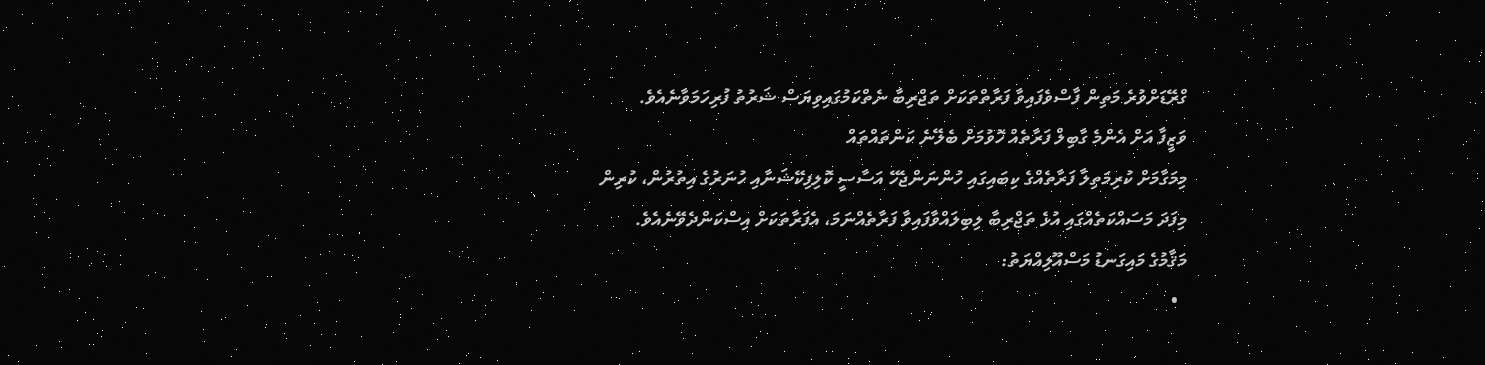ގްރޭޑަށްވުރެ މަތިން ފާސްވެފައިވާ ފަރާތްތަކަށް ތަޖްރިބާ ނެތްކަމުގައިވިޔަސް ޝަރުތު ފުރިހަމަވާނެއެވެ.
ވަޒީފާ އަށް އެންމެ ގާބިލް ފަރާތެއް ހޮވުމަށް ބެލޭނެ ކަންތައްތައް
މިމަގާމަށް ކުރިމަތިލާ ފަރާތެއްގެ ކިބައިގައި ހުންނަންޖެހޭ އަސާސީ ކޮލިފިކޭޝަނާއި ހުނަރުގެ އިތުރުން، ކުރިން މިފަދަ މަސައްކަތެއްގައި އުޅެ ތަޖްރިބާ ލިބިލައްވާފައިވާ ފަރާތެއްނަމަ، އެފަރާތަކަށް އިސްކަންދެވޭނެއެވެ.
މަޤާމުގެ މައިގަނޑު މަސްއޫލިއްޔަތު:
  •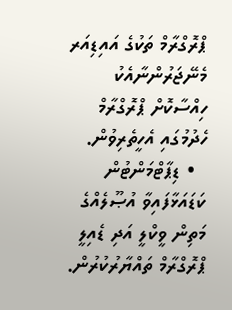ޕްރޮގްރާމް ތަކުގެ އައިޑިއަރ މެނޭޖަރުންނާއެކު ހިއްސާކޮށް ޕްރޮގްރާމް ހެދުމުގައި އެހީތެރިވުން.
  • ޑިޕާޓްމަންޓުން ކަޑައަޅާފައިވާ އުޞޫލެއްގެ މަތިން ވީކްލީ އަދި ޑެއިލީ ޕްރޮގްރާމް ތައްޔާރުކުރުން.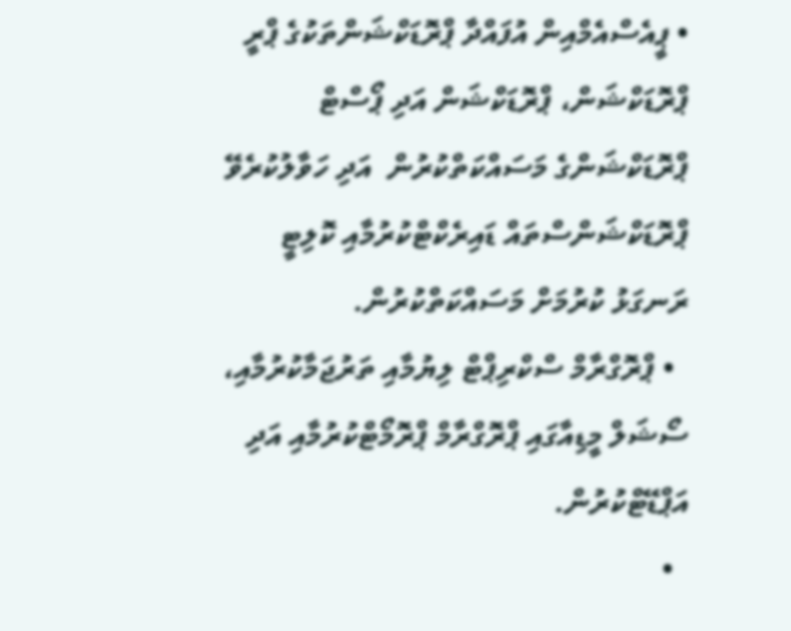• ޕީއެސްއެމްއިން އުފައްދާ ޕްރޮޑަކްޝަންތަކުގެ ޕްރީ ޕްރޮޑަކްޝަން، ޕްރޮޑަކްޝަން އަދި ޕޯސްޓް ޕްރޮޑަކްޝަންގެ މަސައްކަތްކުރުން  އަދި ހަވާލުކުރެވޭ ޕްރޮޑަކްޝަންސްތައް ޑައިރެކްޓްކުރުމާއި ކޮލިޓީ ރަނގަޅު ކުރުމަށް މަސައްކަތްކުރުން.
  • ޕްރޮގްރާމް ސްކްރިޕްޓް ލިޔުމާއި ތަރުޖަމާކުރުމާއި، ސޯޝަލް މީޑިއާގައި ޕްރޮގްރާމް ޕްރޮމޯޓްކުރުމާއި އަދި އަޕްޑޭޓްކުރުން.
  •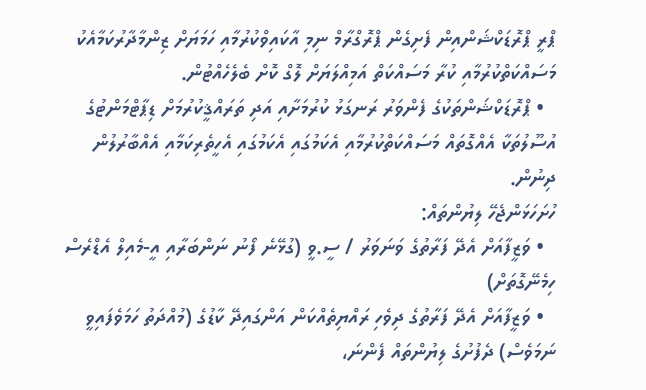ޕްރީ ޕްރޮޑަކްޝަންއިން ފެށިގެން ޕްރޮގްރާމް ނިމި އާކައިވްކުރުމާއި ހަމަޔަށް ޒިންމާދާރުކަމާއެކު މަސައްކަތްކުރުމާއި ކުރާ މަސައްކަތް އަމިއްލަޔަށް ލޮގް ކޮށް ބެލެހެއްޓުން.
  • ޕްރޮޑަކްޝަންތަކުގެ ފެންވަރު ރަނގަޅު ކުރުމަށާއި އަދި ތަރައްޤީކުރުމަށް ޑިޕާޓްމަންޓުގެ އުސޫލުތަކާ އެއްގޮތައް މަސައްކަތްކުރުމާއި އެކަމުގައި އެކަމުގައި އެހީތެރިކަމާއި އެއްބާރުލުން ދިނުން.
ހުށަހަޅަންޖެހޭ ލިޔުންތައް:
  • ވަޒީފާއަށް އެދޭ ފަރާތުގެ ވަނަވަރު / ސީ.ވީ (ގުޅޭނެ ފޯނު ނަންބަރާއި އީ-މެއިލް އެޑްރެސް ހިމެނޭގޮތަށް)
  • ވަޒީފާއަށް އެދޭ ފަރާތުގެ ދިވެހި ރައްޔިތެއްކަން އަންގައިދޭ ކާޑުގެ (މުއްދަތު ހަމަވެފައިވީ ނަމަވެސް) ދެފުށުގެ ލިޔުންތައް ފެންނަ،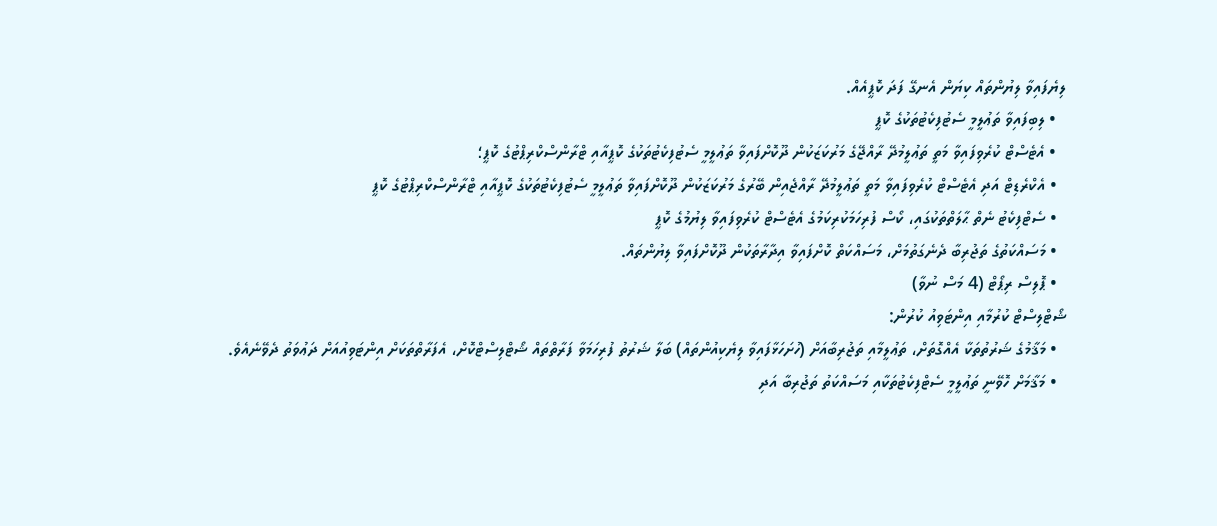ލިޔެފައިވާ ލިޔުންތައް ކިޔަން އެނގޭ ފަދަ ކޮޕީއެއް.
  • ލިބިފައިވާ ތަޢުލީމީ ސެޓުފިކެޓުތަކުގެ ކޮޕީ
  • އެޓެސްޓް ކުރެވިފައިވާ މަތީ ތަޢުލީމުދޭ ރާއްޖޭގެ މަރުކަޒަކުން ދޫކޮށްފައިވާ ތަޢުލީމީ ސެޓުފިކެޓުތަކުގެ ކޮޕީއާއި ޓްރާންސްކްރިޕްޓުގެ ކޮޕީ؛
  • އެކްރެޑިޓް އަދި އެޓެސްޓް ކުރެވިފައިވާ މަތީ ތަޢުލީމުދޭ ރާއްޖެއިން ބޭރުގެ މަރުކަޒަކުން ދޫކޮށްފައިވާ ތަޢުލީމީ ސެޓުފިކެޓުތަކުގެ ކޮޕީއާއި ޓްރާންސްކްރިޕްޓުގެ ކޮޕީ
  • ސެޓްފިކެޓު ނެތް ޙާލަތްތަކުގައި، ކޯސް ފުރިހަމަކުރިކަމުގެ އެޓެސްޓް ކުރެވިފައިވާ ލިޔުމުގެ ކޮޕީ
  • މަސައްކަތުގެ ތަޖުރިބާ ދެނެގަތުމަށް، މަސައްކަތް ކޮށްފައިވާ އިދާރާތަކުން ދޫކޮށްފައިވާ ލިޔުންތައް.
  • ޕޮލިސް ރިޕޯޓް (4 މަސް ނުވާ)
ޝޯޓްލިސްޓް ކުރުމާއި އިންޓަވިއު ކުރުން:
  • މަޤާމުގެ ޝަރުތުތަކާ އެއްގޮތަށް، ތަޢުލީމާއި ތަޖުރިބާއަށް (ހުށަހަޅާފައިވާ ލިޔެކިއުންތައް) ބަލާ ޝަރުތު ފުރިހަމަވާ ފަރާތްތައް ޝޯޓްލިސްޓްކޮށް، އެފަރާތްތަކަށް އިންޓަވިއުއަށް ދަޢުވަތު ދެވޭނެއެވެ.
  • މަޤާމަށް ހޮވޭނީ ތަޢުލީމީ ސެޓްފިކެޓުތަކާއި މަސައްކަތު ތަޖުރިބާ އަދި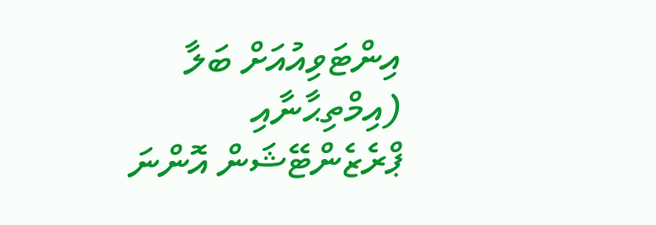އިންޓަވިއުއަށް ބަލާ (އިމްތިޙާނާއި ޕްރެޒެންޓޭޝަން އޮންނަ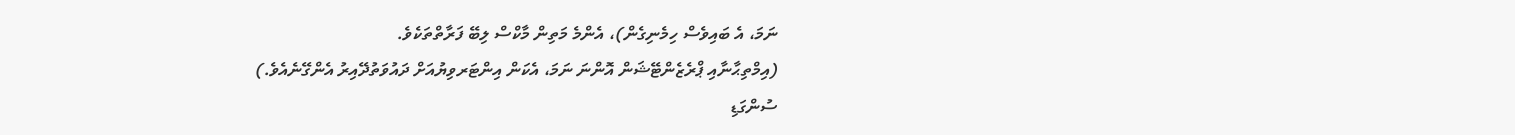ނަމަ، އެ ބައިވެސް ހިމެނިގެން)، އެންމެ މަތިން މާކްސް ލިބޭ ފަރާތްތަކެވެ.
(އިމްތިޙާނާއި ޕްރެޒެންޓޭޝަން އޮންނަ ނަމަ، އެކަން އިންޓަރވިޔުއަށް ދައުވަތުދޭއިރު އެންގޭނެއެވެ.)
ސުންގަޑި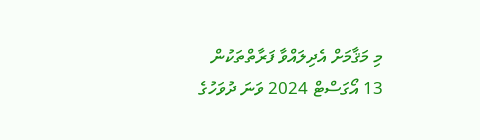މި މަޤާމަށް އެދިލައްވާ ފަރާތްތަކުން 13 އޯގަސްޓް 2024 ވަނަ ދުވަހުގެ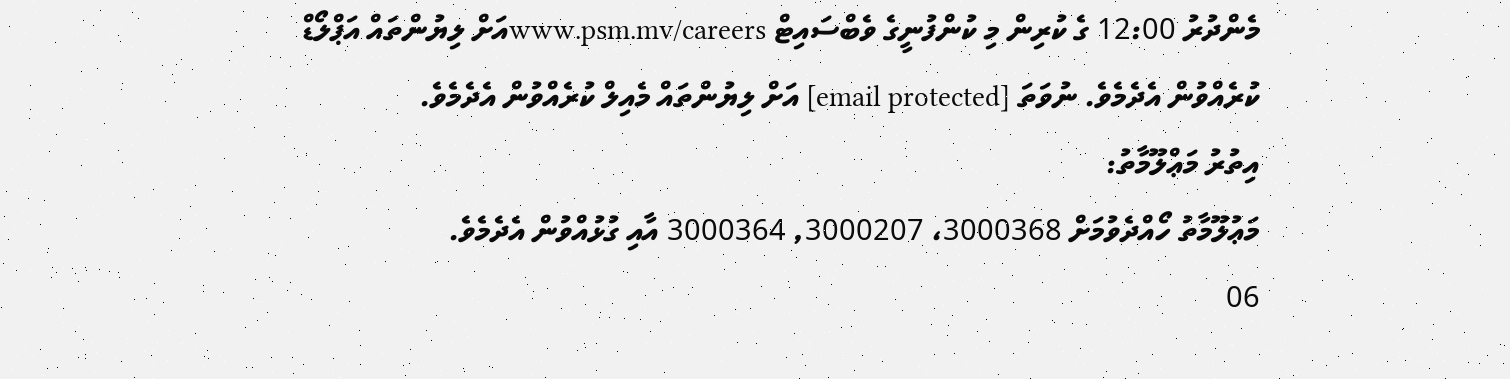މެންދުރު 12:00 ގެ ކުރިން މި ކުންފުނީގެ ވެބްސައިޓް www.psm.mv/careersއަށް ލިޔުންތައް އަޕްލޯޑް ކުރެއްވުން އެދެމެވެ. ނުވަތަ [email protected] އަށް ލިޔުންތައް މެއިލް ކުރެއްވުން އެދެމެވެ.
އިތުރު މަޢްލޫމާތު:
މަޢުލޫމާތު ހޯއްދެވުމަށް 3000368، 3000207, 3000364 އާއި ގުޅުއްވުން އެދެމެވެ.
06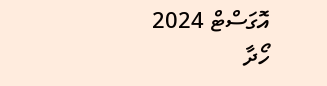އޮގަސްޓް 2024
ހޯދާ